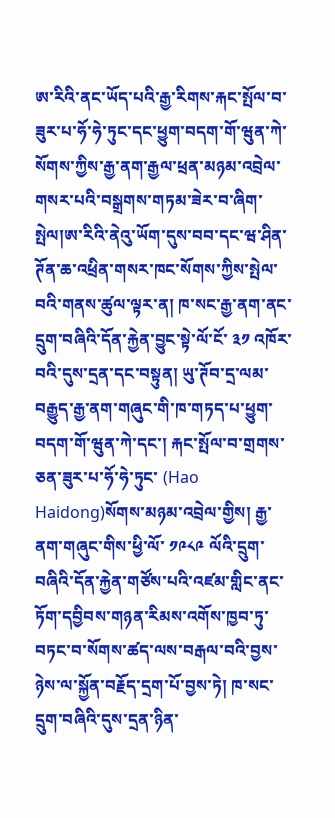ཨ་རིའི་ནང་ཡོད་པའི་རྒྱ་རིགས་རྐང་སྤོལ་བ་ཟུར་པ་ཧོ་ཧེ་ཏུང་དང་ཕྱུག་བདག་གོ་ཝུན་ཀེ་སོགས་ཀྱིས་རྒྱ་ནག་རྒྱལ་ཕྲན་མཉམ་འབྲེལ་གསར་པའི་བསྒྲགས་གཏམ་ཟེར་བ་ཞིག་སྤེལ།ཨ་རིའི་ནེའུ་ཡོག་དུས་བབ་དང་ཝ་ཤིན་ཊོན་ཆ་འཕྲིན་གསར་ཁང་སོགས་ཀྱིས་སྤེལ་བའི་གནས་ཚུལ་ལྟར་ན། ཁ་སང་རྒྱ་ནག་ནང་དྲུག་བཞིའི་དོན་རྐྱེན་བྱུང་སྟེ་ལོ་ངོ་ ༣༡ འཁོར་བའི་དུས་དྲན་དང་བསྟུན། ཡུ་ཊོབ་དྲ་ལམ་བརྒྱུད་རྒྱ་ནག་གཞུང་གི་ཁ་གཏད་པ་ཕྱུག་བདག་གོ་ཝུན་ཀེ་དང་། རྐང་སྤོལ་བ་གྲགས་ཅན་ཟུར་པ་ཧོ་ཧེ་ཏུང་ (Hao Haidong)སོགས་མཉམ་འབྲེལ་གྱིས། རྒྱ་ནག་གཞུང་གིས་ཕྱི་ལོ་ ༡༩༨༩ ལོའི་དྲུག་བཞིའི་དོན་རྐྱེན་གཙོས་པའི་འཛམ་གླིང་ནང་ཏོག་དབྱིབས་གཉན་རིམས་འགོས་ཁྱབ་ཏུ་བཏང་བ་སོགས་ཚད་ལས་བརྒལ་བའི་བྱས་ཉེས་ལ་སྐྱོན་བརྗོད་དྲག་པོ་བྱས་ཏེ། ཁ་སང་དྲུག་བཞིའི་དུས་དྲན་ཉིན་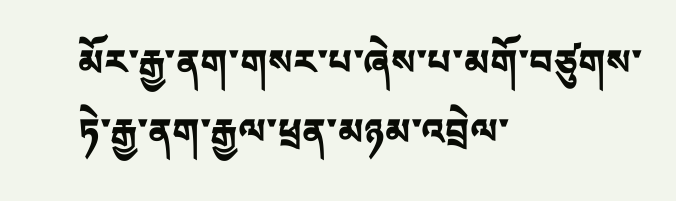མོར་རྒྱ་ནག་གསར་པ་ཞེས་པ་མགོ་བཙུགས་ཏེ་རྒྱ་ནག་རྒྱལ་ཕྲན་མཉམ་འབྲེལ་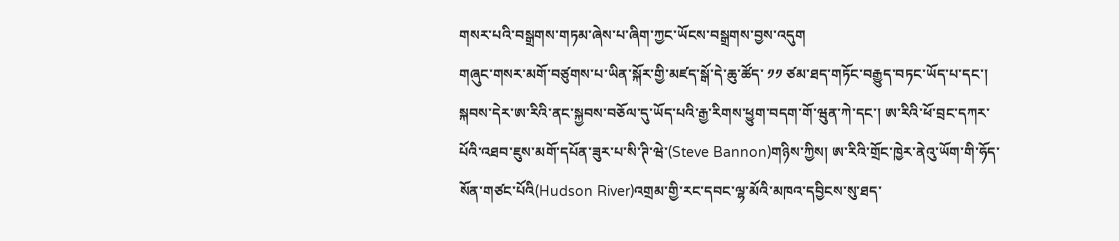གསར་པའི་བསྒྲགས་གཏམ་ཞེས་པ་ཞིག་ཀྱང་ཡོངས་བསྒྲགས་བྱས་འདུག
གཞུང་གསར་མགོ་བཙུགས་པ་ཡིན་སྐོར་གྱི་མཛད་སྒོ་དེ་ཆུ་ཚོད་ ༡༡ ཙམ་ཐད་གཏོང་བརྒྱུད་བཏང་ཡོད་པ་དང་། སྐབས་དེར་ཨ་རིའི་ནང་སྐྱབས་བཅོལ་དུ་ཡོད་པའི་རྒྱ་རིགས་ཕྱུག་བདག་གོ་ཝུན་ཀེ་དང་། ཨ་རིའི་ཕོ་བྲང་དཀར་པོའི་འཐབ་ཇུས་མགོ་དཔོན་ཟུར་པ་སི་ཊི་ཝེ་(Steve Bannon)གཉིས་ཀྱིས། ཨ་རིའི་གྲོང་ཁྱེར་ནེའུ་ཡོག་གི་ཧོད་སོན་གཙང་པོའི(Hudson River)འགྲམ་གྱི་རང་དབང་ལྷ་མོའི་མཁའ་དབྱིངས་སུ་ཐད་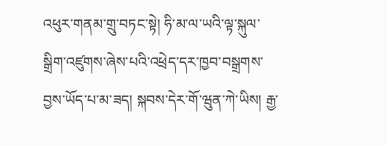འཕུར་གནམ་གྲུ་བཏང་སྟེ། ཧི་མ་ལ་ཡའི་ལྟ་སྐུལ་སྒྲིག་འཛུགས་ཞེས་པའི་འཕྲེད་དར་ཁྱབ་བསྒྲགས་བྱས་ཡོད་པ་མ་ཟད། སྐབས་དེར་གོ་ཝུན་ཀེ་ཡིས། རྒྱ་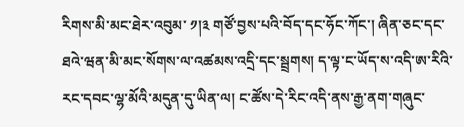རིགས་མི་མང་ཐེར་འབུམ་ ༡།༣ གཙོ་བྱས་པའི་བོད་དང་ཧོང་ཀོང་། ཞིན་ཅང་དང་ཐའེ་ཝན་མི་མང་སོགས་ལ་འཚམས་འདྲི་དང་སྦྲགས། ད་ལྟ་ང་ཡོད་ས་འདི་ཨ་རིའི་རང་དབང་ལྷ་མོའི་མདུན་དུ་ཡིན་ལ། ང་ཚོས་དེ་རིང་འདི་ནས་རྒྱ་ནག་གཞུང་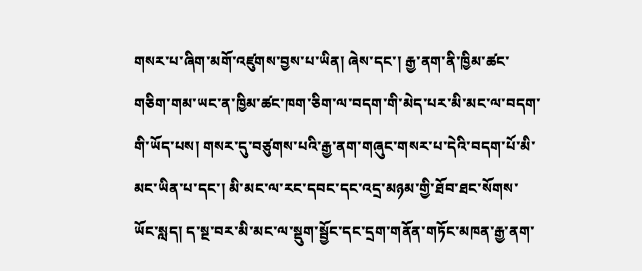གསར་པ་ཞིག་མགོ་འཛུགས་བྱས་པ་ཡིན། ཞེས་དང་། རྒྱ་ནག་ནི་ཁྱིམ་ཚང་གཅིག་གམ་ཡང་ན་ཁྱིམ་ཚང་ཁག་ཅིག་ལ་བདག་གི་མེད་པར་མི་མང་ལ་བདག་གི་ཡོད་པས། གསར་དུ་བཙུགས་པའི་རྒྱ་ནག་གཞུང་གསར་པ་དེའི་བདག་པོ་མི་མང་ཡིན་པ་དང་། མི་མང་ལ་རང་དབང་དང་འདྲ་མཉམ་གྱི་ཐོབ་ཐང་སོགས་ཡོང་སླད། ད་སྔ་བར་མི་མང་ལ་སྡུག་སྦྱོང་དང་དྲག་གནོན་གཏོང་མཁན་རྒྱ་ནག་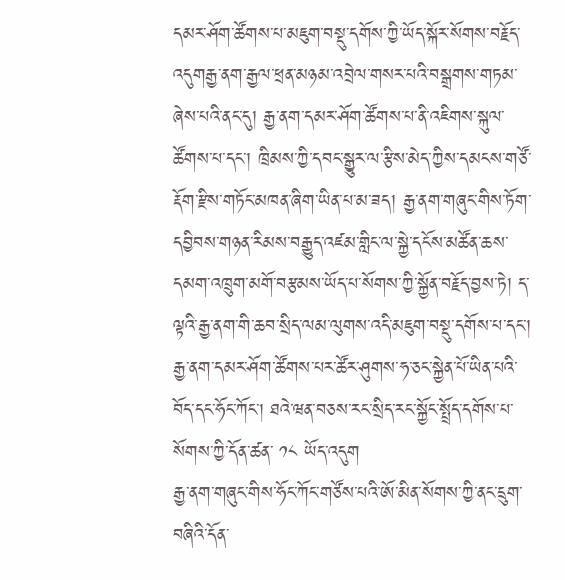དམར་ཤོག་ཚོགས་པ་མཇུག་བསྡུ་དགོས་ཀྱི་ཡོད་སྐོར་སོགས་བརྗོད་འདུགརྒྱ་ནག་རྒྱལ་ཕྲན་མཉམ་འབྲེལ་གསར་པའི་བསྒྲགས་གཏམ་ཞེས་པའི་ནང་དུ། རྒྱ་ནག་དམར་ཤོག་ཚོགས་པ་ནི་འཇིགས་སྐུལ་ཚོགས་པ་དང་། ཁྲིམས་ཀྱི་དབང་སྒྱུར་ལ་རྩིས་མེད་ཀྱིས་དམངས་གཙོ་རྡོག་རྫིས་གཏོང་མཁན་ཞིག་ཡིན་པ་མ་ཟད། རྒྱ་ནག་གཞུང་གིས་ཏོག་དབྱིབས་གཉན་རིམས་བརྒྱུད་འཛམ་གླིང་ལ་སྐྱེ་དངོས་མཚོན་ཆས་དམག་འཁྲུག་མགོ་བརྩམས་ཡོད་པ་སོགས་ཀྱི་སྐྱོན་བརྗོད་བྱས་ཏེ། ད་ལྟའི་རྒྱ་ནག་གི་ཆབ་སྲིད་ལམ་ལུགས་འདི་མཇུག་བསྡུ་དགོས་པ་དང་། རྒྱ་ནག་དམར་ཤོག་ཚོགས་པར་ཚོར་ཤུགས་ཧ་ཅང་སྐྱེན་པོ་ཡིན་པའི་བོད་དང་ཧོང་ཀོང་། ཐའེ་ཝན་བཅས་རང་སྲིད་རང་སྐྱོང་སྤྲོད་དགོས་པ་སོགས་ཀྱི་དོན་ཚན་ ༡༨ ཡོད་འདུག
རྒྱ་ནག་གཞུང་གིས་ཧོང་ཀོང་གཙོས་པའི་ཨོ་མིན་སོགས་ཀྱི་ནང་དྲུག་བཞིའི་དོན་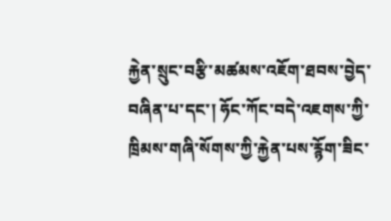རྐྱེན་སྲུང་བརྩི་མཚམས་འཇོག་ཐབས་བྱེད་བཞིན་པ་དང་། ཧོང་ཀོང་བདེ་འཇགས་ཀྱི་ཁྲིམས་གཞི་སོགས་ཀྱི་རྐྱེན་པས་རྙོག་ཟིང་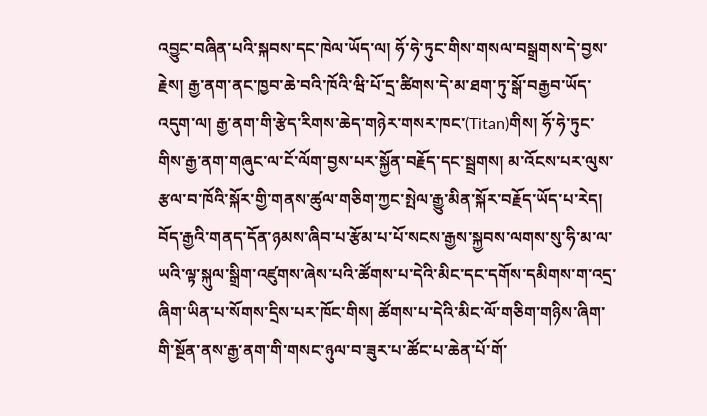འབྱུང་བཞིན་པའི་སྐབས་དང་ཁེལ་ཡོད་ལ། ཧོ་ཧེ་ཏུང་གིས་གསལ་བསྒྲགས་དེ་བྱས་རྗེས། རྒྱ་ནག་ནང་ཁྱབ་ཆེ་བའི་ཁོའི་ཝི་པོ་དྲ་ཚིགས་དེ་མ་ཐག་ཏུ་སྒོ་བརྒྱབ་ཡོད་འདུག་ལ། རྒྱ་ནག་གི་རྩེད་རིགས་ཆེད་གཉེར་གསར་ཁང་(Titan)གིས། ཧོ་ཧེ་ཏུང་གིས་རྒྱ་ནག་གཞུང་ལ་ངོ་ལོག་བྱས་པར་སྐྱོན་བརྗོད་དང་སྦྲགས། མ་འོངས་པར་ལུས་རྩལ་བ་ཁོའི་སྐོར་གྱི་གནས་ཚུལ་གཅིག་ཀྱང་སྤེལ་རྒྱུ་མིན་སྐོར་བརྗོད་ཡོད་པ་རེད།
བོད་རྒྱའི་གནད་དོན་ཉམས་ཞིབ་པ་རྩོམ་པ་པོ་སངས་རྒྱས་སྐྱབས་ལགས་སུ་ཧི་མ་ལ་ཡའི་ལྟ་སྐུལ་སྒྲིག་འཛུགས་ཞེས་པའི་ཚོགས་པ་དེའི་མིང་དང་དགོས་དམིགས་ག་འདྲ་ཞིག་ཡིན་པ་སོགས་དྲིས་པར་ཁོང་གིས། ཚོགས་པ་དེའི་མིང་ལོ་གཅིག་གཉིས་ཞིག་གི་སྔོན་ནས་རྒྱ་ནག་གི་གསང་ཉུལ་བ་ཟུར་པ་ཚོང་པ་ཆེན་པོ་གོ་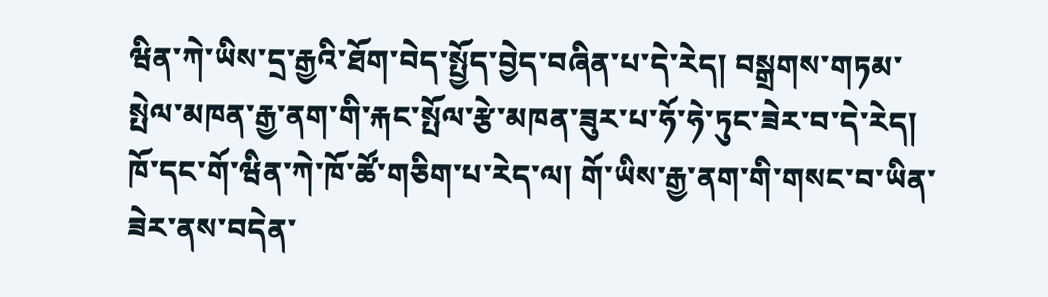ཝིན་ཀེ་ཡིས་དྲ་རྒྱའི་ཐོག་བེད་སྤྱོད་བྱེད་བཞིན་པ་དེ་རེད། བསྒྲགས་གཏམ་སྤེལ་མཁན་རྒྱ་ནག་གི་རྐང་སྤོལ་རྩེ་མཁན་ཟུར་པ་ཧོ་ཧེ་ཏུང་ཟེར་བ་དེ་རེད། ཁོ་དང་གོ་ཝིན་ཀེ་ཁོ་ཚོ་གཅིག་པ་རེད་ལ། གོ་ཡིས་རྒྱ་ནག་གི་གསང་བ་ཡིན་ཟེར་ནས་བདེན་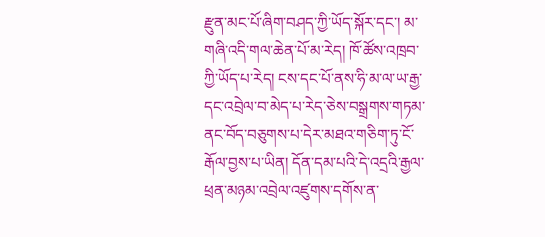རྫུན་མང་པོ་ཞིག་བཤད་ཀྱི་ཡོད་སྐོར་དང་། མ་གཞི་འདི་གལ་ཆེན་པོ་མ་རེད། ཁོ་ཚོས་འཁྲབ་ཀྱི་ཡོད་པ་རེད། ངས་དང་པོ་ནས་ཧི་མ་ལ་ཡ་རྒྱ་དང་འབྲེལ་བ་མེད་པ་རེད་ཅེས་བསྒྲགས་གཏམ་ནང་བོད་བཅུགས་པ་དེར་མཐའ་གཅིག་ཏུ་ངོ་རྒོལ་བྱས་པ་ཡིན། དོན་དམ་པའི་དེ་འདྲའི་རྒྱལ་ཕྲན་མཉམ་འབྲེལ་འཛུགས་དགོས་ན་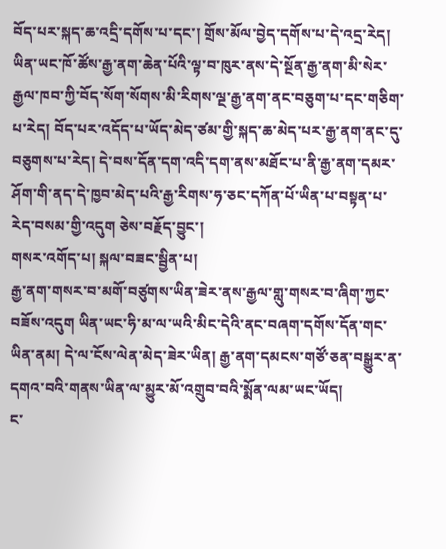བོད་པར་སྐད་ཆ་འདྲི་དགོས་པ་དང་། གྲོས་མོལ་བྱེད་དགོས་པ་དེ་འདྲ་རེད། ཡིན་ཡང་ཁོ་ཚོས་རྒྱ་ནག་ཆེན་པོའི་ལྟ་བ་ཁུར་ནས་དེ་སྔོན་རྒྱ་ནག་མི་སེར་རྒྱལ་ཁབ་ཀྱི་བོད་སོག་སོགས་མི་རིགས་ལྔ་རྒྱ་ནག་ནང་བཅུག་པ་དང་གཅིག་པ་རེད། བོད་པར་འདོད་པ་ཡོད་མེད་ཙམ་གྱི་སྐད་ཆ་མེད་པར་རྒྱ་ནག་ནང་དུ་བཅུགས་པ་རེད། དེ་བས་དོན་དག་འདི་དག་ནས་མཐོང་པ་ནི་རྒྱ་ནག་དམར་ཤོག་གི་ནད་དེ་ཁྱབ་མེད་པའི་རྒྱ་རིགས་ཧ་ཅང་དཀོན་པོ་ཡིན་པ་བསྟན་པ་རེད་བསམ་གྱི་འདུག ཅེས་བརྗོད་བྱུང་།
གསར་འགོད་པ། སྐལ་བཟང་སྦྱིན་པ།
རྒྱ་ནག་གསར་བ་མགོ་བཙུགས་ཡིན་ཟེར་ནས་རྒྱལ་གླུ་གསར་བ་ཞིག་ཀྱང་བཟོས་འདུག ཡིན་ཡང་ཧི་མ་ལ་ཡའི་མིང་དེའི་ནང་བཞག་དགོས་དོན་གང་ཡིན་ནམ། དེ་ལ་ངོས་ལེན་མེད་ཟེར་ཡིན། རྒྱ་ནག་དམངས་གཙོ་ཅན་བསྒྱུར་ན་དགའ་བའི་གནས་ཡིན་ལ་མྱུར་མོ་འགྲུབ་བའི་སྨོན་ལམ་ཡང་ཡོད།
ང་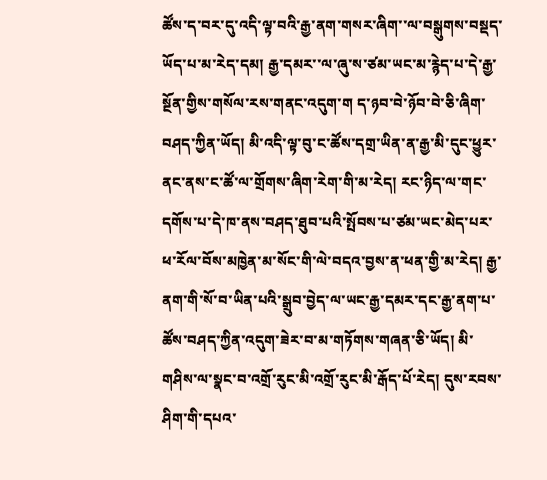ཚོས་ད་བར་དུ་འདི་ལྟ་བའི་རྒྱ་ནག་གསར་ཞིག་་ལ་བསྒུགས་བསྡད་ཡོད་པ་མ་རེད་དམ། རྒྱ་དམར་་ལ་ཞུ་ས་ཙམ་ཡང་མ་རྙེད་པ་དེ་རྒྱ་སྔོན་གྱིས་གསོལ་རས་གནང་འདུག་ག ད་ཉབ་བེ་ཉོབ་བེ་ཅི་ཞིག་བཤད་ཀྱིན་ཡོད། མི་འདི་ལྟ་བུ་ང་ཚོས་དགྲ་ཡིན་ན་རྒྱ་མི་དུང་ཕྱུར་ནང་ནས་ང་ཚོ་ལ་གྲོགས་ཞིག་རེག་གི་མ་རེད། རང་ཉིད་ལ་གང་དགོས་པ་དེ་ཁ་ནས་བཤད་ཐུབ་པའི་སྤོབས་པ་ཙམ་ཡང་མེད་པར་ཕ་རོལ་བོས་མཁྱེན་མ་སོང་གི་ལེ་བདའ་བྱས་ན་ཕན་གྱི་མ་རེད། རྒྱ་ནག་གི་སོ་བ་ཡིན་པའི་སྒྲུབ་བྱེད་ལ་ཡང་རྒྱ་དམར་དང་རྒྱ་ནག་པ་ཚོས་བཤད་ཀྱིན་འདུག་ཟེར་བ་མ་གཏོགས་གཞན་ཅི་ཡོད། མི་གཤིས་ལ་སྣང་བ་འགྲོ་རུང་མི་འགྲོ་རུང་མི་རྒོད་པོ་རེད། དུས་རབས་ཤིག་གི་དཔའ་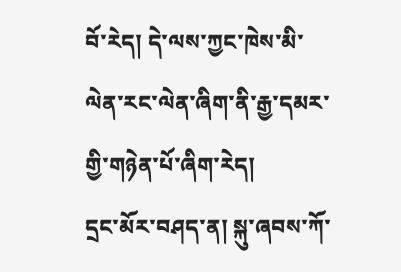བོ་རེད། དེ་ལས་ཀྱང་ཁེས་མི་ལེན་རང་ལེན་ཞིག་ནི་རྒྱ་དམར་གྱི་གཉེན་པོ་ཞིག་རེད།
དྲང་མོར་བཤད་ན། སྐུ་ཞབས་ཀོ་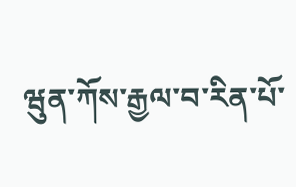ཝུན་ཀོས་རྒྱལ་བ་རིན་པོ་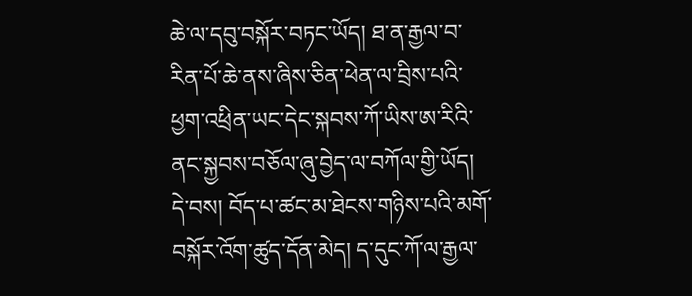ཆེ་ལ་དབུ་བསྐོར་བཏང་ཡོད། ཐ་ན་རྒྱལ་བ་རིན་པོ་ཆེ་ནས་ཞིས་ཅིན་ཕེན་ལ་བྲིས་པའི་ཕྱག་འཕྲིན་ཡང་དེང་སྐབས་ཀོ་ཡིས་ཨ་རིའི་ནང་སྐྱབས་བཅོལ་ཞུ་བྱེད་ལ་བཀོལ་གྱི་ཡོད། དེ་བས། བོད་པ་ཚང་མ་ཐེངས་གཉིས་པའི་མགོ་བསྐོར་འོག་ཚུད་དོན་མེད། ད་དུང་ཀོ་ལ་རྒྱལ་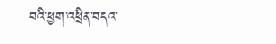བའི་ཕྱག་འཕྲིན་བདའ་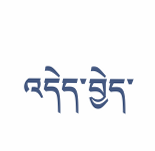འདེད་བྱེད་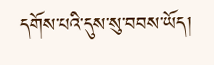དགོས་པའི་དུས་སུ་བབས་ཡོད།